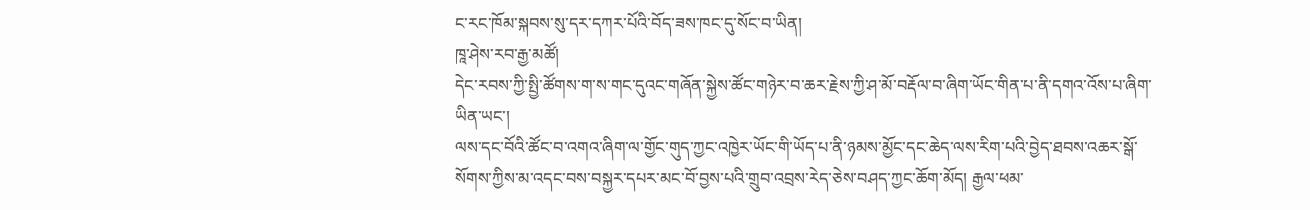ང་རང་ཁོམ་སྐབས་སུ་དར་དཀར་པོའི་བོད་ཟས་ཁང་དུ་སོང་བ་ཡིན།
ཁཱ་ཤེས་རབ་རྒྱ་མཚོ།
དེང་རབས་ཀྱི་སྤྱི་ཚོགས་ག་ས་གང་དུའང་གཞོན་སྐྱེས་ཚོང་གཉེར་བ་ཆར་རྗེས་ཀྱི་ཤ་མོ་བརྡོལ་བ་ཞིག་ཡོང་གིན་པ་ནི་དགའ་འོས་པ་ཞིག་ཡིན་ཡང་།
ལས་དང་བོའི་ཚོང་བ་འགའ་ཞིག་ལ་གྱོང་གུད་ཀྱང་འཁྱེར་ཡོང་གི་ཡོད་པ་ནི་ཉམས་མྱོང་དང་ཆེད་ལས་རིག་པའི་བྱེད་ཐབས་འཆར་སྒོ་སོགས་ཀྱིས་མ་འདང་བས་བསྐྱར་དཔར་མང་བོ་བྱས་པའི་གྲུབ་འབྲས་རེད་ཅེས་བཤད་ཀྱང་ཆོག་མོད། རྒྱལ་ཕམ་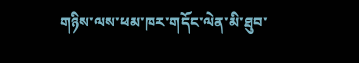གཉིས་ལས་ཕམ་ཁར་གདོང་ལེན་མི་ཐུབ་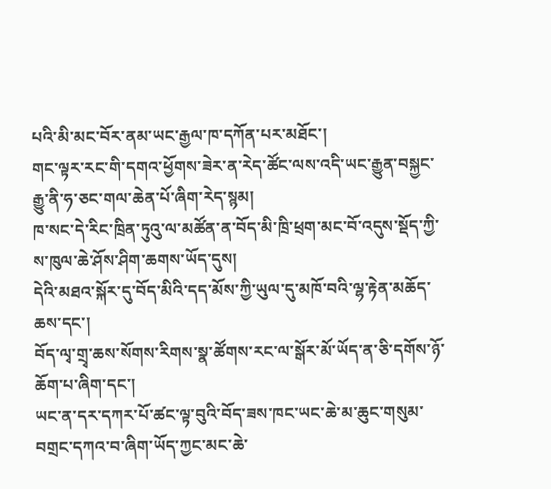པའི་མི་མང་བོར་ནམ་ཡང་རྒྱལ་ཁ་དཀོན་པར་མཐོང་།
གང་ལྟར་རང་གི་དགའ་ཕྱོགས་ཟེར་ན་རེད་ཚོང་ལས་འདི་ཡང་རྒྱུན་བསྐྱང་རྒྱུ་ནི་ཧ་ཅང་གལ་ཆེན་པོ་ཞིག་རེད་སྙམ།
ཁ་སང་དེ་རིང་ཁྲིན་ཏུའུ་ལ་མཚོན་ན་བོད་མི་ཁྲི་ཕྲག་མང་བོ་འདུས་སྡོད་ཀྱི་ས་ཁུལ་ཆེ་ཤོས་ཤིག་ཆགས་ཡོད་དུས།
དེའི་མཐའ་སྐོར་དུ་བོད་མིའི་དད་མོས་ཀྱི་ཡུལ་དུ་མཁོ་བའི་ལྷ་རྟེན་མཆོད་ཆས་དང་།
བོད་ལྭ་གྲྭ་ཆས་སོགས་རིགས་སྣ་ཚོགས་རང་ལ་སྒོར་མོ་ཡོད་ན་ཅི་དགོས་ཉོ་ཆོག་པ་ཞིག་དང་།
ཡང་ན་དར་དཀར་པོ་ཚང་ལྟ་བུའི་བོད་ཟས་ཁང་ཡང་ཆེ་མ་ཆུང་གསུམ་བགྲང་དཀའ་བ་ཞིག་ཡོད་ཀྱང་མང་ཆེ་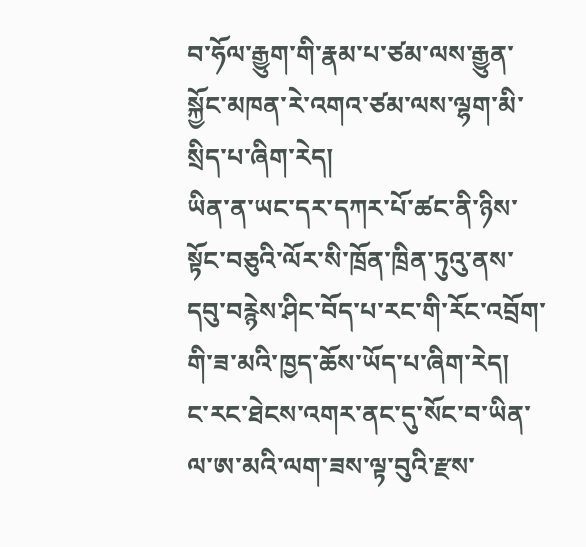བ་ཧོལ་རྒྱུག་གི་རྣམ་པ་ཙམ་ལས་རྒྱུན་སྐྱོང་མཁན་རེ་འགའ་ཙམ་ལས་ལྷག་མི་སྲིད་པ་ཞིག་རེད།
ཡིན་ན་ཡང་དར་དཀར་པོ་ཚང་ནི་ཉིས་སྟོང་བཅུའི་ལོར་སི་ཁྲོན་ཁྲིན་ཏུའུ་ནས་དབུ་བརྙེས་ཤིང་བོད་པ་རང་གི་རོང་འབྲོག་གི་ཟ་མའི་ཁྱད་ཆོས་ཡོད་པ་ཞིག་རེད།
ང་རང་ཐེངས་འགར་ནང་དུ་སོང་བ་ཡིན་ལ་ཨ་མའི་ལག་ཟས་ལྟ་བུའི་རྫས་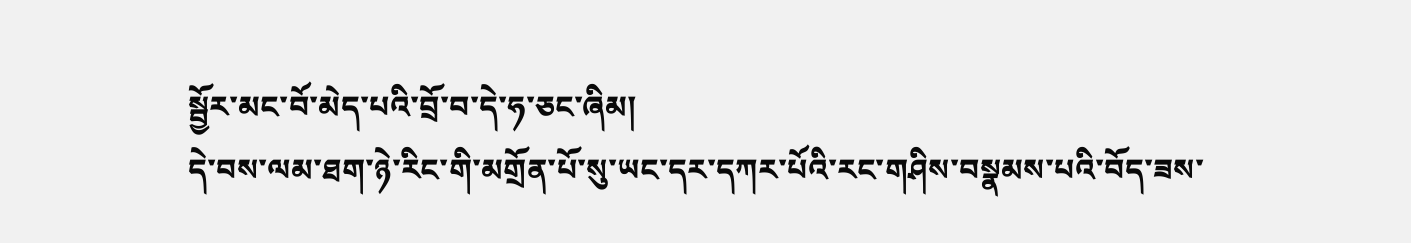སྦྱོར་མང་བོ་མེད་པའི་བྲོ་བ་དེ་ཧ་ཅང་ཞིམ།
དེ་བས་ལམ་ཐག་ཉེ་རིང་གི་མགྲོན་པོ་སུ་ཡང་དར་དཀར་པོའི་རང་གཤིས་བསྣམས་པའི་བོད་ཟས་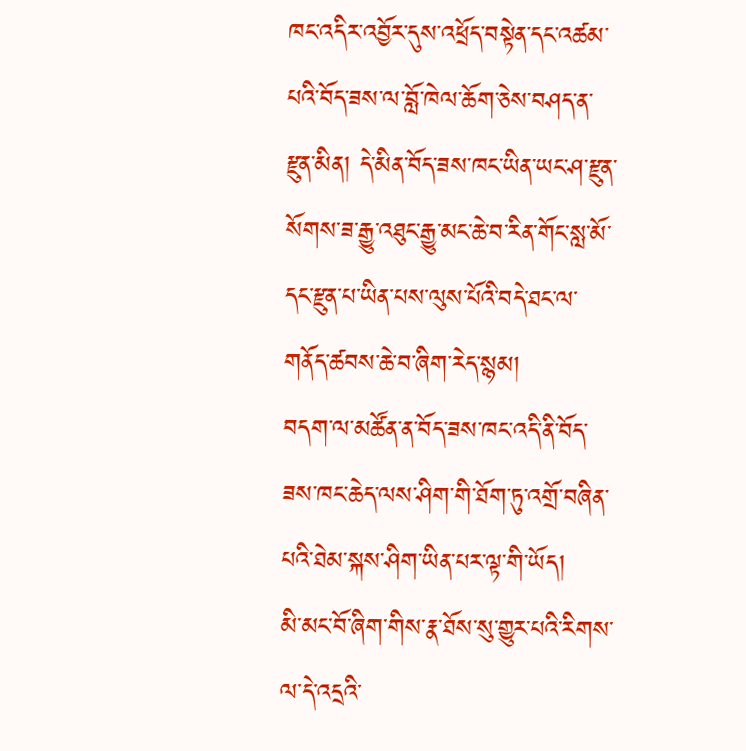ཁང་འདིར་འབྱོར་དུས་འཕྲོད་བསྟེན་དང་འཚམ་པའི་བོད་ཟས་ལ་བློ་ཁེལ་ཆོག་ཅེས་བཤད་ན་རྫུན་མིན། དེ་མིན་བོད་ཟས་ཁང་ཡིན་ཡང་ཤ་རྫུན་སོགས་ཟ་རྒྱུ་འཐུང་རྒྱུ་མང་ཆེ་བ་རིན་གོང་སླ་མོ་དང་རྫུན་པ་ཡིན་པས་ལུས་པོའི་བདེ་ཐང་ལ་གནོད་ཚབས་ཆེ་བ་ཞིག་རེད་སྙམ།
བདག་ལ་མཚོན་ན་བོད་ཟས་ཁང་འདི་ནི་བོད་ཟས་ཁང་ཆེད་ལས་ཤིག་གི་ཐོག་ཏུ་འགྲོ་བཞིན་པའི་ཐེམ་སྐས་ཤིག་ཡིན་པར་ལྟ་གི་ཡོད།
མི་མང་བོ་ཞིག་གིས་རྣ་ཐོས་སུ་གྱུར་པའི་རིགས་ལ་དེ་འདྲའི་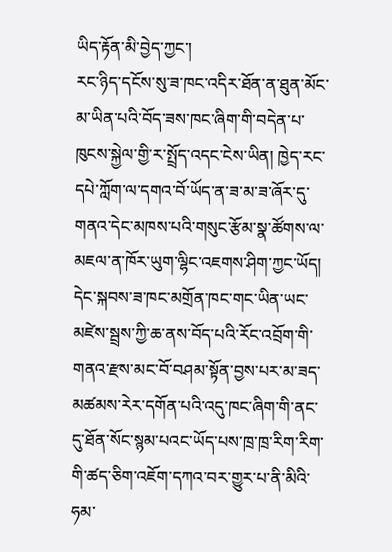ཡིད་རྟོན་མི་བྱེད་ཀྱང་།
རང་ཉིད་དངོས་སུ་ཟ་ཁང་འདིར་ཐོན་ན་ཐུན་མོང་མ་ཡིན་པའི་བོད་ཟས་ཁང་ཞིག་གི་བདེན་པ་ཁུངས་སྐྱེལ་གྱི་ར་སྤྲོད་འདང་ངེས་ཡིན། ཁྱེད་རང་དཔེ་ཀློག་ལ་དགའ་བོ་ཡོད་ན་ཟ་མ་ཟ་ཞོར་དུ་གནའ་དེང་མཁས་པའི་གསུང་རྩོམ་སྣ་ཚོགས་ལ་མཇལ་ན་ཁོར་ཡུག་ལྷིང་འཇགས་ཤིག་ཀྱང་ཡོད།
དེང་སྐབས་ཟ་ཁང་མགྲོན་ཁང་གང་ཡིན་ཡང་མཛེས་སྦྲས་ཀྱི་ཆ་ནས་བོད་པའི་རོང་འབྲོག་གི་གནའ་རྫས་མང་བོ་བཤམ་སྟོན་བྱས་པར་མ་ཟད་མཚམས་རེར་དགོན་པའི་འདུ་ཁང་ཞིག་གི་ནང་དུ་ཐོན་སོང་སྙམ་པའང་ཡོད་པས་ཁྲ་ཁྲ་རིག་རིག་གི་ཚད་ཅིག་འཇོག་དཀའ་བར་གྱུར་པ་ནི་མིའི་ཧམ་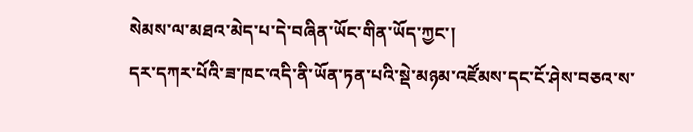སེམས་ལ་མཐའ་མེད་པ་དེ་བཞིན་ཡོང་གིན་ཡོད་ཀྱང་།
དར་དཀར་པོའི་ཟ་ཁང་འདི་ནི་ཡོན་ཏན་པའི་སྡེ་མཉམ་འཛོམས་དང་ངོ་ཤེས་བཅའ་ས་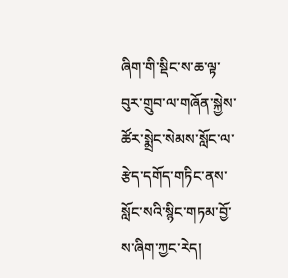ཞིག་གི་སྡིང་ས་ཆ་ལྟ་བུར་གྲུབ་ལ་གཞོན་སྐྱེས་ཚོར་སྨྲེང་སེམས་སློང་ལ་རྩེད་དགོད་གཏིང་ནས་སློང་སའི་སྙིང་གཏམ་བྱོ་ས་ཞིག་ཀྱང་རེད།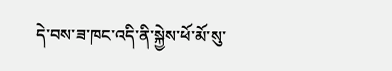དེ་བས་ཟ་ཁང་འདི་ནི་སྐྱེས་ཕོ་མོ་སུ་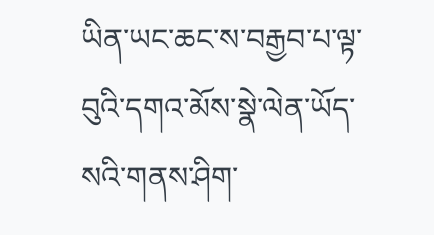ཡིན་ཡང་ཆང་ས་བརྒྱབ་པ་ལྟ་བུའི་དགའ་མོས་སྣེ་ལེན་ཡོད་སའི་གནས་ཤིག་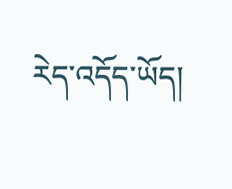རེད་འདོད་ཡོད།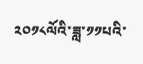༢༠༡༨ལོའི་ཟླ་༡༡པའི་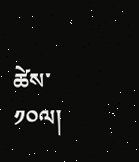ཚེས་༡༠ལ།